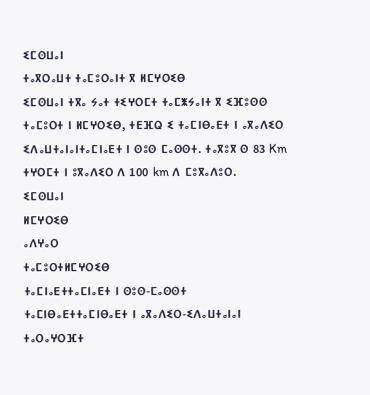ⵉⵎⵙⵡⴰⵏ
ⵜⴰⴳⵔⴰⵡⵜ ⵜⴰⵎⵓⵔⴰⵏⵜ ⴳ ⵍⵎⵖⵔⵉⴱ
ⵉⵎⵙⵡⴰⵏ ⵜⴳⴰ ⵢⴰⵜ ⵜⵉⵖⵔⵎⵜ ⵜⴰⵎⵥⵢⴰⵏⵜ ⴳ ⵉⴼⵓⵙⵙ ⵜⴰⵎⵓⵔⵜ ⵏ ⵍⵎⵖⵔⵉⴱ, ⵜⴹⴼⵕ ⵉ ⵜⴰⵎⵏⴱⴰⴹⵜ ⵏ ⴰⴳⴰⴷⵉⵔ ⵉⴷⴰⵡⵜⴰⵏⴰⵏⵜⴰⵎⵏⴰⴹⵜ ⵏ ⵙⵓⵙ ⵎⴰⵙⵙⵜ. ⵜⴰⴳⵓⴳ ⵙ 83 Km ⵜⵖⵔⵎⵜ ⵏ ⵓⴳⴰⴷⵉⵔ ⴷ 100 km ⴷ ⵎⵓⴳⴰⴷⵓⵔ.
ⵉⵎⵙⵡⴰⵏ
ⵍⵎⵖⵔⵉⴱ
ⴰⴷⵖⴰⵔ
ⵜⴰⵎⵓⵔⵜⵍⵎⵖⵔⵉⴱ
ⵜⴰⵎⵏⴰⴹⵜⵜⴰⵎⵏⴰⴹⵜ ⵏ ⵙⵓⵙ-ⵎⴰⵙⵙⵜ
ⵜⴰⵎⵏⴱⴰⴹⵜⵜⴰⵎⵏⴱⴰⴹⵜ ⵏ ⴰⴳⴰⴷⵉⵔ-ⵉⴷⴰⵡⵜⴰⵏⴰⵏ
ⵜⴰⵔⴰⵖⵔⴼⵜ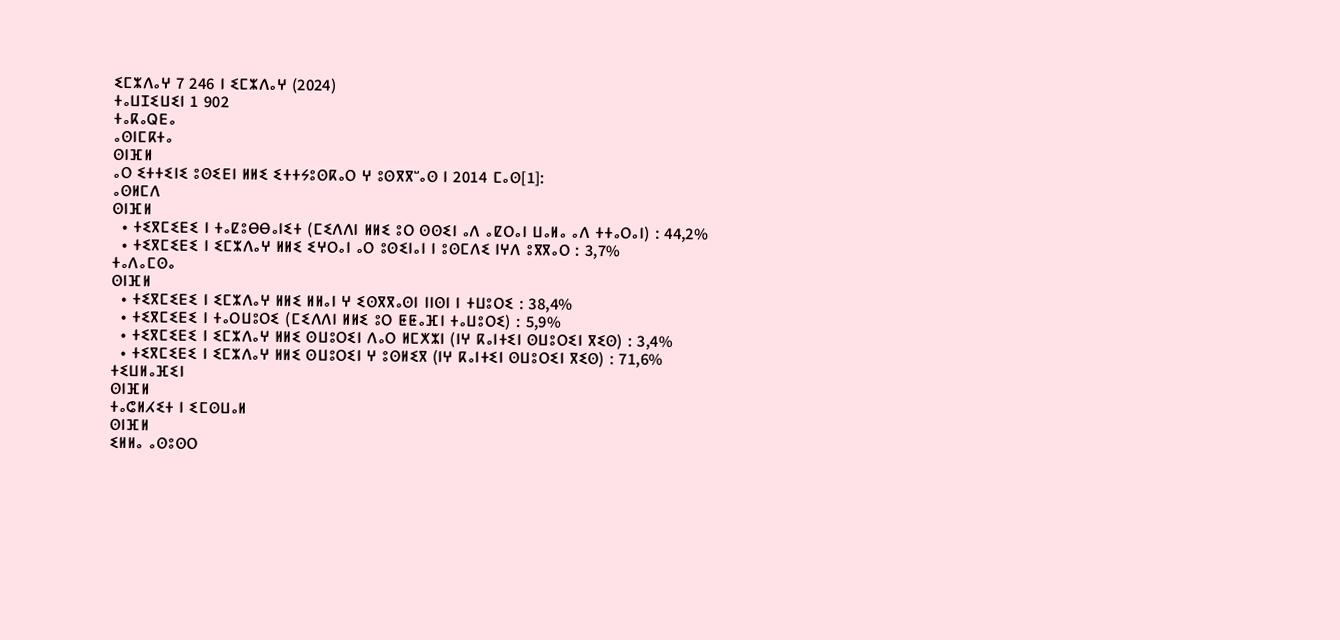ⵉⵎⵣⴷⴰⵖ 7 246 ⵏ ⵉⵎⵣⴷⴰⵖ (2024)
ⵜⴰⵡⵊⵉⵡⵉⵏ 1 902
ⵜⴰⴽⴰⵕⴹⴰ
ⴰⵙⵏⵎⴽⵜⴰ
ⵙⵏⴼⵍ
ⴰⵔ ⵉⵜⵜⵉⵏⵉ ⵓⵙⵉⴹⵏ ⵍⵍⵉ ⵉⵜⵜⵢⵓⵙⴽⴰⵔ ⵖ ⵓⵙⴳⴳⵯⴰⵙ ⵏ 2014 ⵎⴰⵙ[1]:
ⴰⵙⵍⵎⴷ
ⵙⵏⴼⵍ
  • ⵜⵉⴳⵎⵉⴹⵉ ⵏ ⵜⴰⵇⵓⴱⴱⴰⵏⵉⵜ (ⵎⵉⴷⴷⵏ ⵍⵍⵉ ⵓⵔ ⵙⵙⵉⵏ ⴰⴷ ⴰⵇⵔⴰⵏ ⵡⴰⵍⴰ ⴰⴷ ⵜⵜⴰⵔⴰⵏ) : 44,2%
  • ⵜⵉⴳⵎⵉⴹⵉ ⵏ ⵉⵎⵣⴷⴰⵖ ⵍⵍⵉ ⵉⵖⵔⴰⵏ ⴰⵔ ⵓⵙⵉⵏⴰⵏ ⵏ ⵓⵙⵎⴷⵉ ⵏⵖⴷ ⵓⴳⴳⴰⵔ : 3,7%
ⵜⴰⴷⴰⵎⵙⴰ
ⵙⵏⴼⵍ
  • ⵜⵉⴳⵎⵉⴹⵉ ⵏ ⵉⵎⵣⴷⴰⵖ ⵍⵍⵉ ⵍⵍⴰⵏ ⵖ ⵉⵙⴳⴳⴰⵙⵏ ⵏⵏⵙⵏ ⵏ ⵜⵡⵓⵔⵉ : 38,4%
  • ⵜⵉⴳⵎⵉⴹⵉ ⵏ ⵜⴰⵔⵡⵓⵔⵉ (ⵎⵉⴷⴷⵏ ⵍⵍⵉ ⵓⵔ ⵟⵟⴰⴼⵏ ⵜⴰⵡⵓⵔⵉ) : 5,9%
  • ⵜⵉⴳⵎⵉⴹⵉ ⵏ ⵉⵎⵣⴷⴰⵖ ⵍⵍⵉ ⵙⵡⵓⵔⵉⵏ ⴷⴰⵔ ⵍⵎⵅⵣⵏ (ⵏⵖ ⴽⴰⵏⵜⵉⵏ ⵙⵡⵓⵔⵉⵏ ⴳⵉⵙ) : 3,4%
  • ⵜⵉⴳⵎⵉⴹⵉ ⵏ ⵉⵎⵣⴷⴰⵖ ⵍⵍⵉ ⵙⵡⵓⵔⵉⵏ ⵖ ⵓⵙⵍⵉⴳ (ⵏⵖ ⴽⴰⵏⵜⵉⵏ ⵙⵡⵓⵔⵉⵏ ⴳⵉⵙ) : 71,6%
ⵜⵉⵡⵍⴰⴼⵉⵏ
ⵙⵏⴼⵍ
ⵜⴰⵛⵍⵃⵉⵜ ⵏ ⵉⵎⵙⵡⴰⵍ
ⵙⵏⴼⵍ
ⵉⵍⵍⴰ ⴰⵙⵓⵙⵔ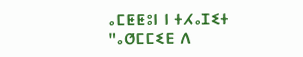ⴰⵎⵟⵟⵓⵏ ⵏ ⵜⵃⴰⵊⵉⵜ "ⴰⵚⵎⵎⵉⴹ ⴷ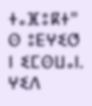ⵜⴰⴼⵓⴽⵜ" ⵙ ⵓⴹⵖⵉⵚ ⵏ ⵉⵎⵙⵡⴰⵏ.
ⵖⵉⴷ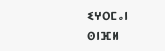ⵉⵖⵔⵎⴰⵏ
ⵙⵏⴼⵍ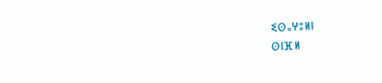ⵉⵙⴰⵖⵓⵍⵏ
ⵙⵏⴼⵍ